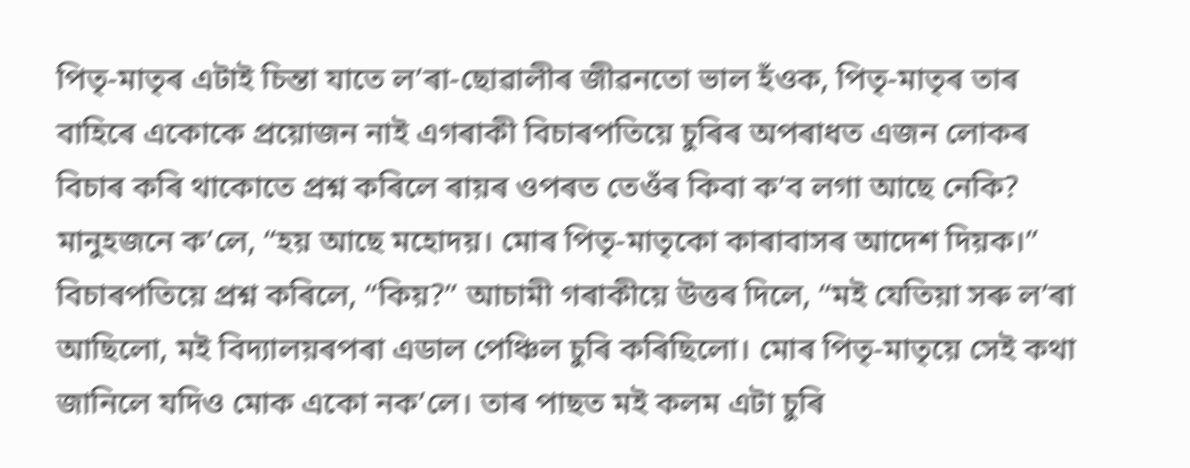পিতৃ-মাতৃৰ এটাই চিন্তা যাতে ল’ৰা-ছোৱালীৰ জীৱনতো ভাল হঁওক, পিতৃ-মাতৃৰ তাৰ বাহিৰে একোকে প্ৰয়োজন নাই এগৰাকী বিচাৰপতিয়ে চুৰিৰ অপৰাধত এজন লোকৰ বিচাৰ কৰি থাকোতে প্রশ্ন কৰিলে ৰায়ৰ ওপৰত তেওঁৰ কিবা ক’ব লগা আছে নেকি? মানুহজনে ক’লে, “হয় আছে মহোদয়। মোৰ পিতৃ-মাতৃকো কাৰাবাসৰ আদেশ দিয়ক।” বিচাৰপতিয়ে প্রশ্ন কৰিলে, “কিয়?” আচামী গৰাকীয়ে উত্তৰ দিলে, “মই যেতিয়া সৰু ল’ৰা আছিলো, মই বিদ্যালয়ৰপৰা এডাল পেঞ্চিল চুৰি কৰিছিলো। মোৰ পিতৃ-মাতৃয়ে সেই কথা জানিলে যদিও মোক একো নক’লে। তাৰ পাছত মই কলম এটা চুৰি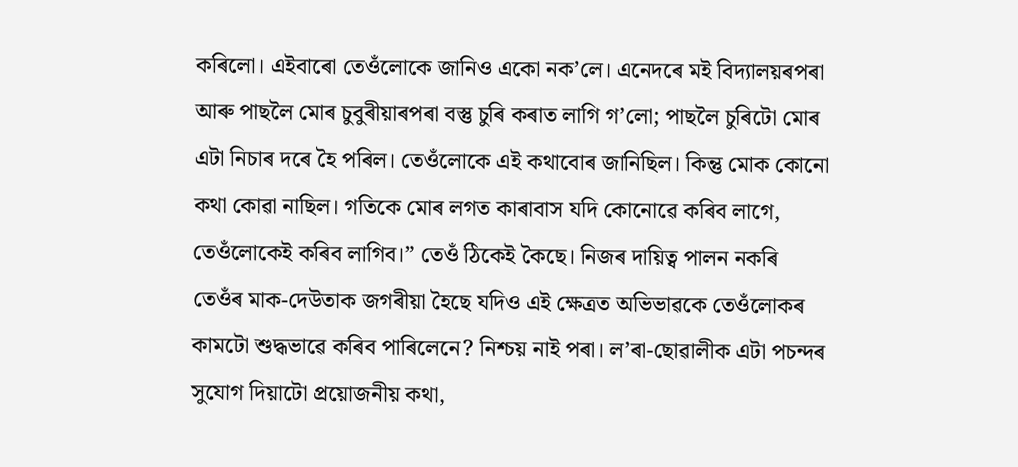কৰিলো। এইবাৰো তেওঁলোকে জানিও একো নক’লে। এনেদৰে মই বিদ্যালয়ৰপৰা আৰু পাছলৈ মোৰ চুবুৰীয়াৰপৰা বস্তু চুৰি কৰাত লাগি গ’লো; পাছলৈ চুৰিটো মোৰ এটা নিচাৰ দৰে হৈ পৰিল। তেওঁলোকে এই কথাবোৰ জানিছিল। কিন্তু মোক কোনো কথা কোৱা নাছিল। গতিকে মোৰ লগত কাৰাবাস যদি কোনোৱে কৰিব লাগে, তেওঁলোকেই কৰিব লাগিব।” তেওঁ ঠিকেই কৈছে। নিজৰ দায়িত্ব পালন নকৰি তেওঁৰ মাক-দেউতাক জগৰীয়া হৈছে যদিও এই ক্ষেত্রত অভিভাৱকে তেওঁলোকৰ কামটো শুদ্ধভাৱে কৰিব পাৰিলেনে? নিশ্চয় নাই পৰা। ল’ৰা-ছোৱালীক এটা পচন্দৰ সুযোগ দিয়াটো প্রয়োজনীয় কথা,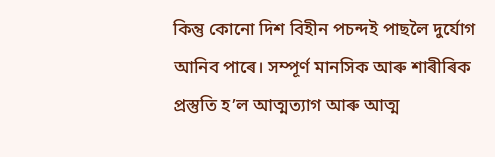কিন্তু কোনো দিশ বিহীন পচন্দই পাছলৈ দুর্যোগ আনিব পাৰে। সম্পূৰ্ণ মানসিক আৰু শাৰীৰিক প্রস্তুতি হ’ল আত্মত্যাগ আৰু আত্ম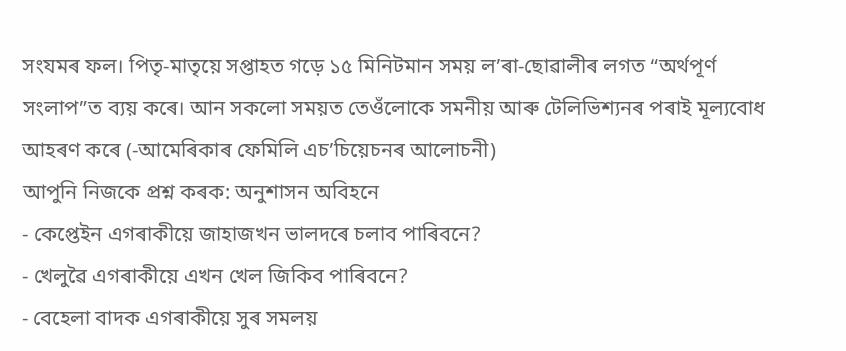সংযমৰ ফল। পিতৃ-মাতৃয়ে সপ্তাহত গড়ে ১৫ মিনিটমান সময় ল’ৰা-ছোৱালীৰ লগত “অর্থপূর্ণ সংলাপ”ত ব্যয় কৰে। আন সকলো সময়ত তেওঁলোকে সমনীয় আৰু টেলিভিশ্যনৰ পৰাই মূল্যবোধ আহৰণ কৰে (-আমেৰিকাৰ ফেমিলি এচ’চিয়েচনৰ আলোচনী)
আপুনি নিজকে প্রশ্ন কৰক: অনুশাসন অবিহনে
- কেপ্তেইন এগৰাকীয়ে জাহাজখন ভালদৰে চলাব পাৰিবনে?
- খেলুৱৈ এগৰাকীয়ে এখন খেল জিকিব পাৰিবনে?
- বেহেলা বাদক এগৰাকীয়ে সুৰ সমলয়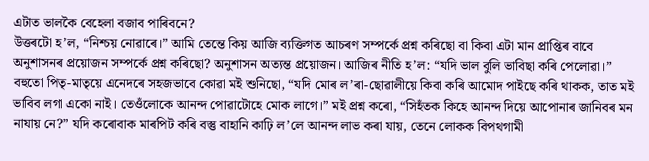এটাত ভালকৈ বেহেলা বজাব পাৰিবনে?
উত্তৰটো হ’ল, “নিশ্চয় নোৱাৰে।” আমি তেন্তে কিয় আজি ব্যক্তিগত আচৰণ সম্পর্কে প্রশ্ন কৰিছো বা কিবা এটা মান প্রাপ্তিৰ বাবে অনুশাসনৰ প্রয়োজন সম্পর্কে প্রশ্ন কৰিছো? অনুশাসন অত্যন্ত প্রয়োজন। আজিৰ নীতি হ’ল: “যদি ভাল বুলি ভাবিছা কৰি পেলোৱা।” বহুতো পিতৃ-মাতৃয়ে এনেদৰে সহজভাবে কোৱা মই শুনিছো, “যদি মোৰ ল’ৰা-ছোৱালীয়ে কিবা কৰি আমোদ পাইছে কৰি থাকক, তাত মই ভাবিব লগা একো নাই। তেওঁলোকে আনন্দ পোৱাটোহে মোক লাগে।” মই প্রশ্ন কৰো, “সিহঁতক কিহে আনন্দ দিয়ে আপোনাৰ জানিবৰ মন নাযায় নে?” যদি কৰোবাক মাৰপিট কৰি বস্তু বাহানি কাঢ়ি ল’লে আনন্দ লাভ কৰা যায়, তেনে লোকক বিপথগামী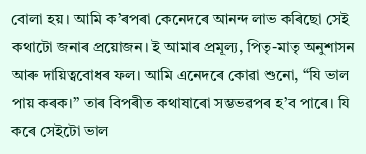বোলা হয়। আমি ক’ৰপৰা কেনেদৰে আনন্দ লাভ কৰিছো সেই কথাটো জনাৰ প্ৰয়োজন। ই আমাৰ প্ৰমূল্য, পিতৃ-মাতৃ অনুশাসন আৰু দায়িত্ববোধৰ ফল। আমি এনেদৰে কোৱা শুনো, “যি ভাল পায় কৰক।” তাৰ বিপৰীত কথাষাৰো সম্ভভৱপৰ হ’ব পাৰে। যি কৰে সেইটো ভাল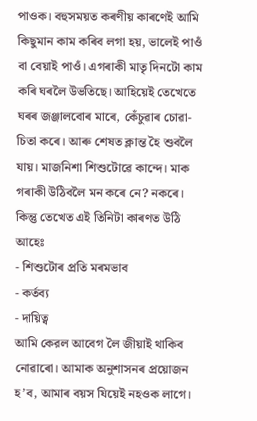পাওক। বহুসময়ত কৰণীয় কাৰণেই আমি কিছুমান কাম কৰিব লগা হয়, ভালেই পাওঁ বা বেয়াই পাওঁ। এগৰাকী মাতৃ দিনটো কাম কৰি ঘৰলৈ উভতিছে। আহিয়েই তেখেতে ঘৰৰ জঞ্জালবোৰ মাৰে, কেঁচুৱাৰ চোৱা-চিতা কৰে। আৰু শেষত ক্লান্ত হৈ শুবলৈ যায়। মাজনিশা শিশুটোৱে কান্দে। মাক গৰাকী উঠিবলৈ মন কৰে নে? নকৰে। কিন্তু তেখেত এই তিনিটা কাৰণত উঠি আহেঃ
- শিশুটোৰ প্রতি মৰমভাব
- কর্তব্য
- দায়িত্ব
আমি কেরল আবেগ লৈ জীয়াই থাকিব নোৱাৰো। আমাক অনুশাসনৰ প্রয়োজন হ’ব, আমাৰ বয়স যিয়েই নহওক লাগে।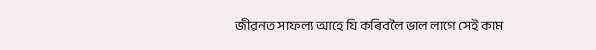জীৱনত সাফল্য আহে যি কৰিবলৈ ভাল লাগে সেই কাম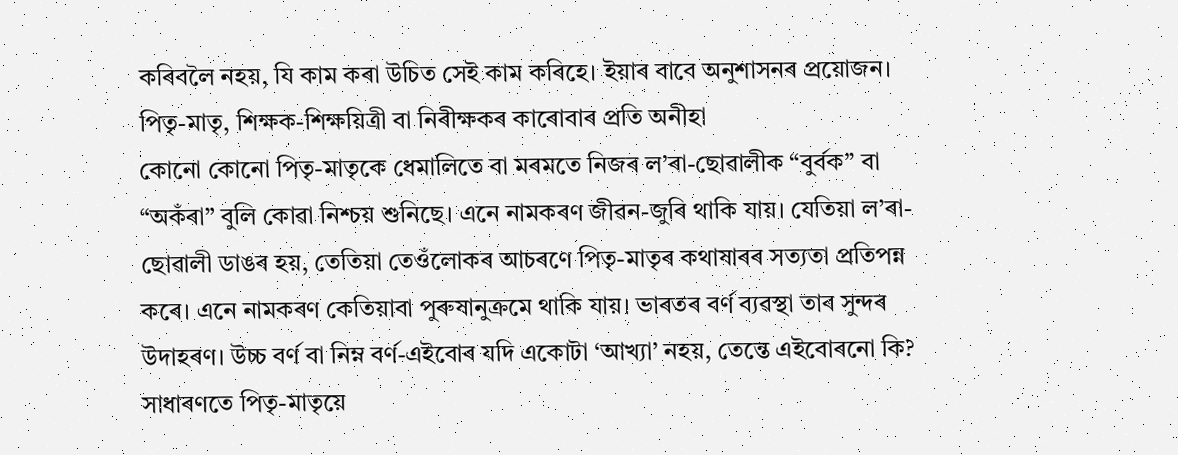কৰিবলৈ নহয়, যি কাম কৰা উচিত সেই কাম কৰিহে। ইয়াৰ বাবে অনুশাসনৰ প্রয়োজন।
পিতৃ-মাতৃ, শিক্ষক-শিক্ষয়িত্ৰী বা নিৰীক্ষকৰ কাৰোবাৰ প্ৰতি অনীহা
কোনো কোনো পিতৃ-মাতৃকে ধেমালিতে বা মৰমতে নিজৰ ল’ৰা-ছোৱালীক “বুৰ্বক” বা “অকঁৰা” বুলি কোৱা নিশ্চয় শুনিছে। এনে নামকৰণ জীৱন-জুৰি থাকি যায়। যেতিয়া ল’ৰা-ছোৱালী ডাঙৰ হয়, তেতিয়া তেওঁলোকৰ আচৰণে পিতৃ-মাতৃৰ কথাষাৰৰ সত্যতা প্রতিপন্ন কৰে। এনে নামকৰণ কেতিয়াবা পুৰুষানুক্রমে থাকি যায়। ভাৰতৰ বৰ্ণ ব্যৱস্থা তাৰ সুন্দৰ উদাহৰণ। উচ্চ বর্ণ বা নিম্ন বর্ণ-এইবোৰ যদি একোটা ‘আখ্যা’ নহয়, তেন্তে এইবোৰনো কি?
সাধাৰণতে পিতৃ-মাতৃয়ে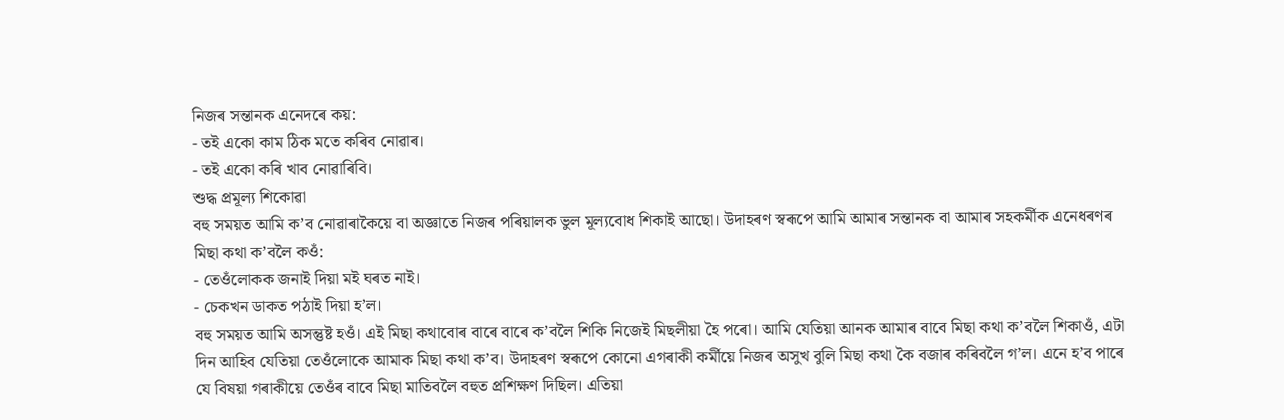নিজৰ সন্তানক এনেদৰে কয়:
- তই একো কাম ঠিক মতে কৰিব নোৱাৰ।
- তই একো কৰি খাব নোৱাৰিবি।
শুদ্ধ প্রমূল্য শিকোৱা
বহু সময়ত আমি ক’ব নোৱাৰাকৈয়ে বা অজ্ঞাতে নিজৰ পৰিয়ালক ভুল মূল্যবোধ শিকাই আছো। উদাহৰণ স্বৰূপে আমি আমাৰ সন্তানক বা আমাৰ সহকৰ্মীক এনেধৰণৰ মিছা কথা ক’বলৈ কওঁ:
- তেওঁলোকক জনাই দিয়া মই ঘৰত নাই।
- চেকখন ডাকত পঠাই দিয়া হ’ল।
বহু সময়ত আমি অসন্তুষ্ট হওঁ। এই মিছা কথাবোৰ বাৰে বাৰে ক’বলৈ শিকি নিজেই মিছলীয়া হৈ পৰো। আমি যেতিয়া আনক আমাৰ বাবে মিছা কথা ক’বলৈ শিকাওঁ, এটা দিন আহিব যেতিয়া তেওঁলোকে আমাক মিছা কথা ক’ব। উদাহৰণ স্বৰূপে কোনো এগৰাকী কৰ্মীয়ে নিজৰ অসুখ বুলি মিছা কথা কৈ বজাৰ কৰিবলৈ গ’ল। এনে হ’ব পাৰে যে বিষয়া গৰাকীয়ে তেওঁৰ বাবে মিছা মাতিবলৈ বহুত প্রশিক্ষণ দিছিল। এতিয়া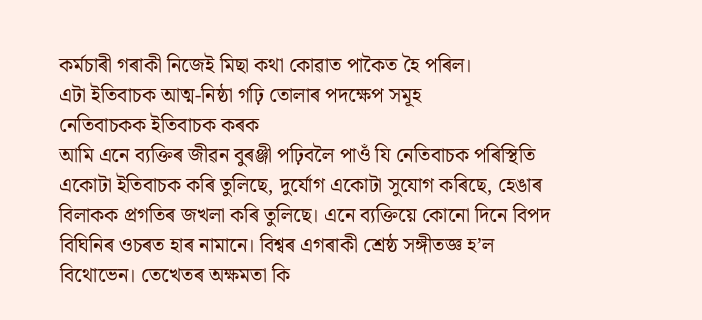কৰ্মচাৰী গৰাকী নিজেই মিছা কথা কোৱাত পাকৈত হৈ পৰিল।
এটা ইতিবাচক আত্ম-নিষ্ঠা গঢ়ি তোলাৰ পদক্ষেপ সমূহ
নেতিবাচকক ইতিবাচক কৰক
আমি এনে ব্যক্তিৰ জীৱন বুৰঞ্জী পঢ়িবলৈ পাওঁ যি নেতিবাচক পৰিস্থিতি একোটা ইতিবাচক কৰি তুলিছে, দুর্যোগ একোটা সুযোগ কৰিছে, হেঙাৰ বিলাকক প্ৰগতিৰ জখলা কৰি তুলিছে। এনে ব্যক্তিয়ে কোনো দিনে বিপদ বিঘিনিৰ ওচৰত হাৰ নামানে। বিশ্বৰ এগৰাকী শ্রেষ্ঠ সঙ্গীতজ্ঞ হ’ল বিথোভেন। তেখেতৰ অক্ষমতা কি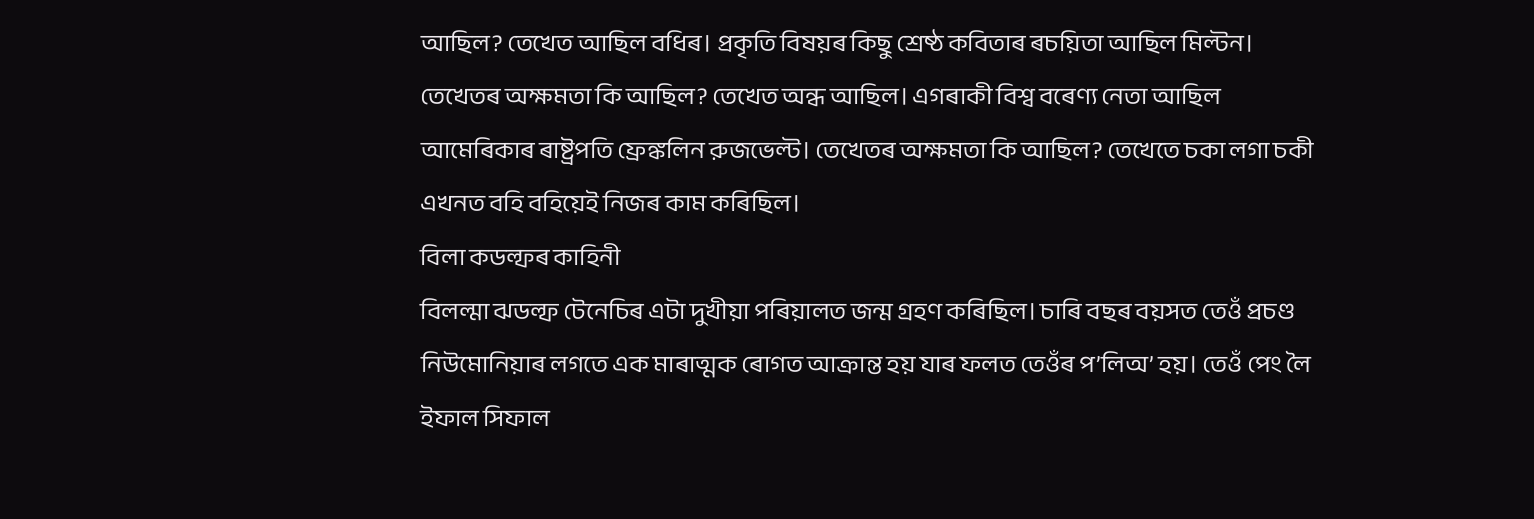আছিল? তেখেত আছিল বধিৰ। প্ৰকৃতি বিষয়ৰ কিছু শ্রেষ্ঠ কবিতাৰ ৰচয়িতা আছিল মিল্টন। তেখেতৰ অক্ষমতা কি আছিল? তেখেত অন্ধ আছিল। এগৰাকী বিশ্ব বৰেণ্য নেতা আছিল আমেৰিকাৰ ৰাষ্ট্ৰপতি ফ্রেঙ্কলিন রুজভেল্ট। তেখেতৰ অক্ষমতা কি আছিল? তেখেতে চকা লগা চকী এখনত বহি বহিয়েই নিজৰ কাম কৰিছিল।
বিলা কডল্ফৰ কাহিনী
বিলল্মা ঝডল্ফ টেনেচিৰ এটা দুখীয়া পৰিয়ালত জন্ম গ্রহণ কৰিছিল। চাৰি বছৰ বয়সত তেওঁ প্রচণ্ড নিউমোনিয়াৰ লগতে এক মাৰাত্মক ৰোগত আক্রান্ত হয় যাৰ ফলত তেওঁৰ প’লিঅ’ হয়। তেওঁ পেং লৈ ইফাল সিফাল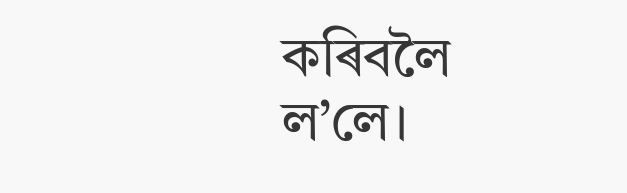কৰিবলৈ ল’লে।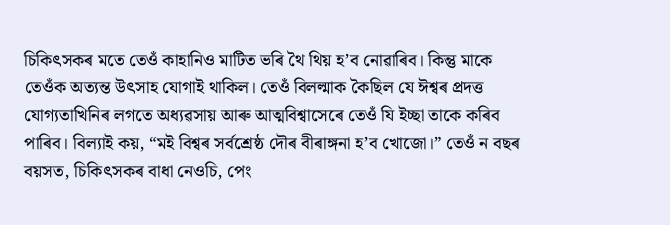চিকিৎসকৰ মতে তেওঁ কাহানিও মাটিত ভৰি থৈ থিয় হ’ব নোৱাৰিব। কিন্তু মাকে তেওঁক অত্যন্ত উৎসাহ যোগাই থাকিল। তেওঁ বিলল্মাক কৈছিল যে ঈশ্বৰ প্ৰদত্ত যোগ্যতাখিনিৰ লগতে অধ্যৱসায় আৰু আত্মবিশ্বাসেৰে তেওঁ যি ইচ্ছা তাকে কৰিব পাৰিব। বিল্যাই কয়, “মই বিশ্বৰ সৰ্বশ্রেষ্ঠ দৌৰ বীৰাঙ্গনা হ’ব খোজো।” তেওঁ ন বছৰ বয়সত, চিকিৎসকৰ বাধা নেওচি, পেং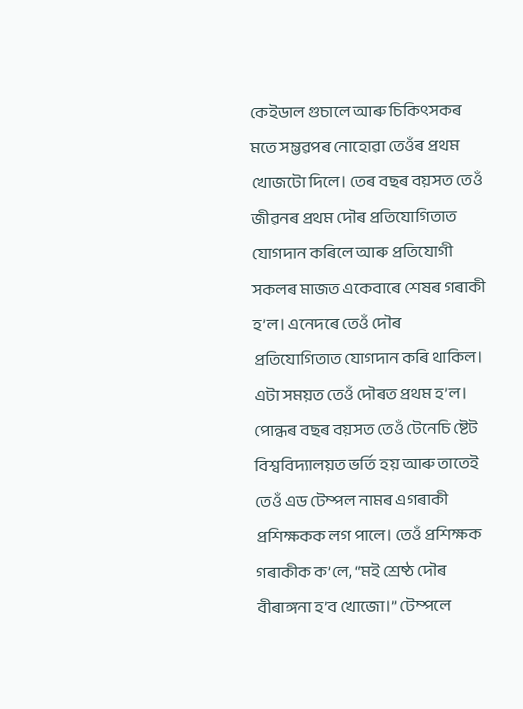কেইডাল গুচালে আৰু চিকিৎসকৰ মতে সম্ভৱপৰ নোহোৱা তেওঁৰ প্ৰথম খোজটো দিলে। তেৰ বছৰ বয়সত তেওঁ জীৱনৰ প্ৰথম দৌৰ প্রতিযোগিতাত যোগদান কৰিলে আৰু প্ৰতিযোগী সকলৰ মাজত একেবাৰে শেষৰ গৰাকী হ’ল। এনেদৰে তেওঁ দৌৰ প্রতিযোগিতাত যোগদান কৰি থাকিল। এটা সময়ত তেওঁ দৌৰত প্ৰথম হ’ল। পোন্ধৰ বছৰ বয়সত তেওঁ টেনেচি ষ্টেট বিশ্ববিদ্যালয়ত ভর্তি হয় আৰু তাতেই তেওঁ এড টেম্পল নামৰ এগৰাকী প্রশিক্ষকক লগ পালে। তেওঁ প্রশিক্ষক গৰাকীক ক’লে, “মই শ্রেষ্ঠ দৌৰ বীৰাঙ্গনা হ’ব খোজো।” টেম্পলে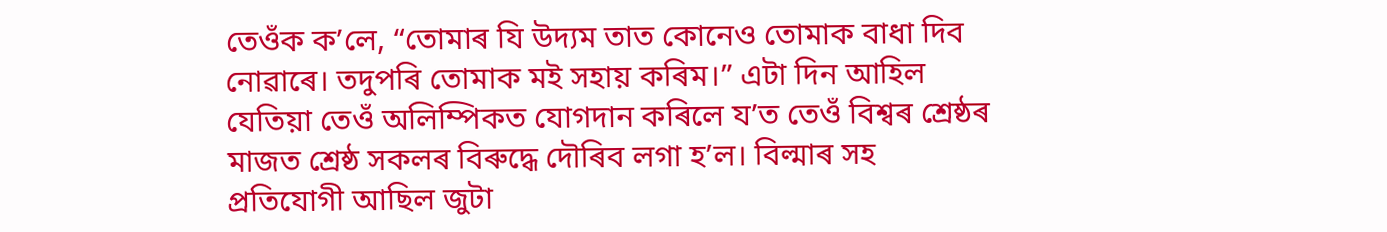তেওঁক ক’লে, “তোমাৰ যি উদ্যম তাত কোনেও তোমাক বাধা দিব নোৱাৰে। তদুপৰি তোমাক মই সহায় কৰিম।” এটা দিন আহিল যেতিয়া তেওঁ অলিম্পিকত যোগদান কৰিলে য’ত তেওঁ বিশ্বৰ শ্ৰেষ্ঠৰ মাজত শ্রেষ্ঠ সকলৰ বিৰুদ্ধে দৌৰিব লগা হ’ল। বিল্মাৰ সহ প্রতিযোগী আছিল জুটা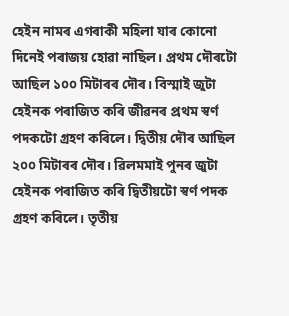হেইন নামৰ এগৰাকী মহিলা যাৰ কোনো দিনেই পৰাজয় হোৱা নাছিল। প্রথম দৌৰটো আছিল ১০০ মিটাৰৰ দৌৰ। বিস্মাই জুটা হেইনক পৰাজিত কৰি জীৱনৰ প্ৰথম স্বর্ণ পদকটো গ্রহণ কৰিলে। দ্বিতীয় দৌৰ আছিল ২০০ মিটাৰৰ দৌৰ। ৱিলমমাই পুনৰ জুটা হেইনক পৰাজিত কৰি দ্বিতীয়টো স্বর্ণ পদক গ্রহণ কৰিলে। তৃতীয়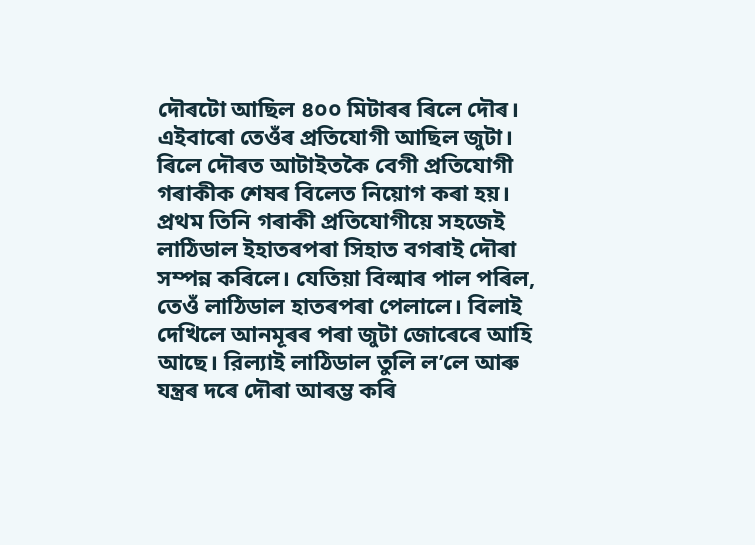দৌৰটো আছিল ৪০০ মিটাৰৰ ৰিলে দৌৰ। এইবাৰো তেওঁৰ প্ৰতিযোগী আছিল জুটা। ৰিলে দৌৰত আটাইতকৈ বেগী প্রতিযোগী গৰাকীক শেষৰ বিলেত নিয়োগ কৰা হয়। প্রথম তিনি গৰাকী প্রতিযোগীয়ে সহজেই লাঠিডাল ইহাতৰপৰা সিহাত বগৰাই দৌৰা সম্পন্ন কৰিলে। যেতিয়া বিল্মাৰ পাল পৰিল, তেওঁ লাঠিডাল হাতৰপৰা পেলালে। বিলাই দেখিলে আনমূৰৰ পৰা জুটা জোৰেৰে আহি আছে। রিল্যাই লাঠিডাল তুলি ল’লে আৰু যন্ত্ৰৰ দৰে দৌৰা আৰম্ভ কৰি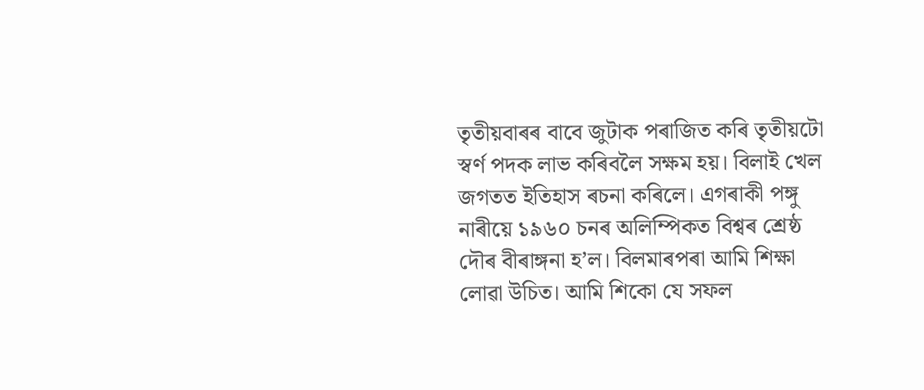তৃতীয়বাৰৰ বাবে জুটাক পৰাজিত কৰি তৃতীয়টো স্বর্ণ পদক লাভ কৰিবলৈ সক্ষম হয়। বিলাই খেল জগতত ইতিহাস ৰচনা কৰিলে। এগৰাকী পঙ্গু নাৰীয়ে ১৯৬০ চনৰ অলিম্পিকত বিশ্বৰ শ্ৰেষ্ঠ দৌৰ বীৰাঙ্গনা হ’ল। বিলমাৰপৰা আমি শিক্ষা লোৱা উচিত। আমি শিকো যে সফল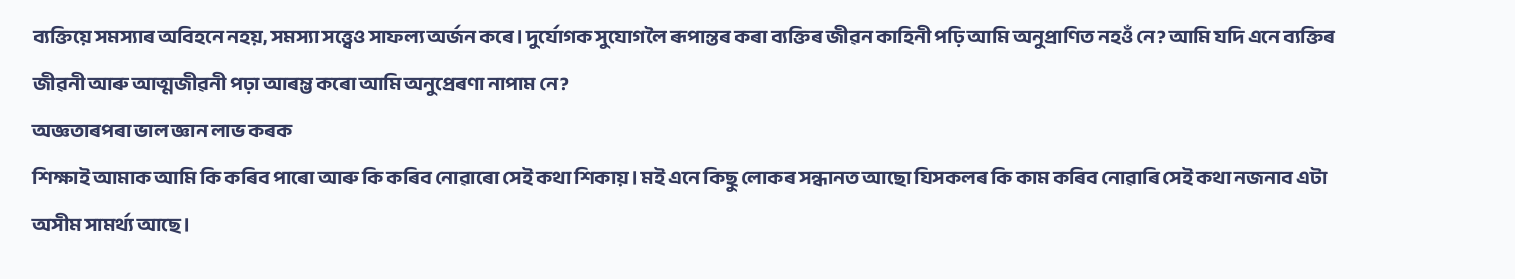ব্যক্তিয়ে সমস্যাৰ অবিহনে নহয়, সমস্যা সত্ত্বেও সাফল্য অর্জন কৰে। দুর্যোগক সুযোগলৈ ৰূপান্তৰ কৰা ব্যক্তিৰ জীৱন কাহিনী পঢ়ি আমি অনুপ্রাণিত নহওঁ নে? আমি যদি এনে ব্যক্তিৰ জীৱনী আৰু আত্মজীৱনী পঢ়া আৰম্ভ কৰো আমি অনুপ্ৰেৰণা নাপাম নে?
অজ্ঞতাৰপৰা ভাল জ্ঞান লাভ কৰক
শিক্ষাই আমাক আমি কি কৰিব পাৰো আৰু কি কৰিব নোৱাৰো সেই কথা শিকায়। মই এনে কিছু লোকৰ সন্ধানত আছো যিসকলৰ কি কাম কৰিব নোৱাৰি সেই কথা নজনাব এটা অসীম সামর্থ্য আছে।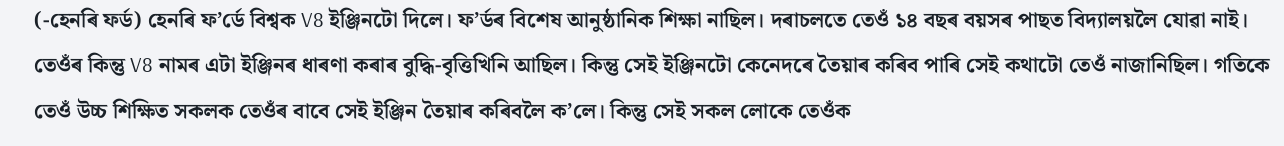(-হেনৰি ফৰ্ড) হেনৰি ফ’ৰ্ডে বিশ্বক V8 ইঞ্জিনটো দিলে। ফ’ৰ্ডৰ বিশেষ আনুষ্ঠানিক শিক্ষা নাছিল। দৰাচলতে তেওঁ ১৪ বছৰ বয়সৰ পাছত বিদ্যালয়লৈ যোৱা নাই। তেওঁৰ কিন্তু V8 নামৰ এটা ইঞ্জিনৰ ধাৰণা কৰাৰ বুদ্ধি-বৃত্তিখিনি আছিল। কিন্তু সেই ইঞ্জিনটো কেনেদৰে তৈয়াৰ কৰিব পাৰি সেই কথাটো তেওঁ নাজানিছিল। গতিকে তেওঁ উচ্চ শিক্ষিত সকলক তেওঁৰ বাবে সেই ইঞ্জিন তৈয়াৰ কৰিবলৈ ক’লে। কিন্তু সেই সকল লোকে তেওঁক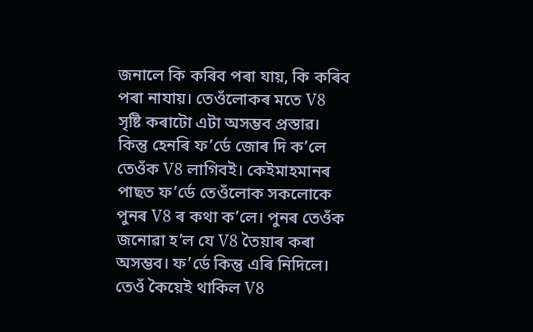জনালে কি কৰিব পৰা যায়, কি কৰিব পৰা নাযায়। তেওঁলোকৰ মতে V8 সৃষ্টি কৰাটো এটা অসম্ভব প্রস্তাৱ। কিন্তু হেনৰি ফ’ৰ্ডে জোৰ দি ক’লে তেওঁক V8 লাগিবই। কেইমাহমানৰ পাছত ফ’র্ডে তেওঁলোক সকলোকে পুনৰ V8 ৰ কথা ক’লে। পুনৰ তেওঁক জনোৱা হ’ল যে V8 তৈয়াৰ কৰা অসম্ভব। ফ’র্ডে কিন্তু এৰি নিদিলে। তেওঁ কৈয়েই থাকিল V8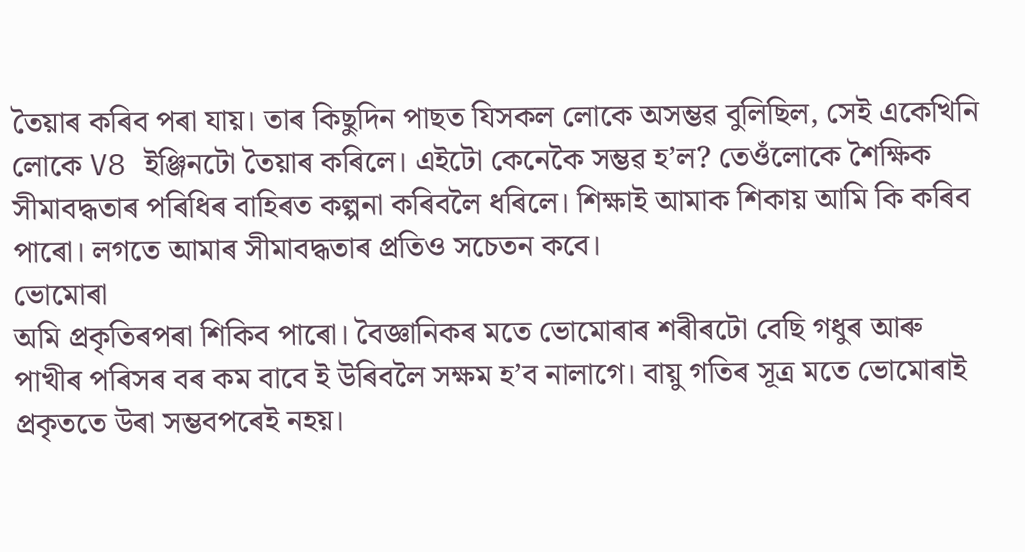তৈয়াৰ কৰিব পৰা যায়। তাৰ কিছুদিন পাছত যিসকল লোকে অসম্ভৱ বুলিছিল, সেই একেখিনি লোকে V8 ইঞ্জিনটো তৈয়াৰ কৰিলে। এইটো কেনেকৈ সম্ভৱ হ’ল? তেওঁলোকে শৈক্ষিক সীমাবদ্ধতাৰ পৰিধিৰ বাহিৰত কল্পনা কৰিবলৈ ধৰিলে। শিক্ষাই আমাক শিকায় আমি কি কৰিব পাৰো। লগতে আমাৰ সীমাবদ্ধতাৰ প্ৰতিও সচেতন কবে।
ভোমোৰা
অমি প্ৰকৃতিৰপৰা শিকিব পাৰো। বৈজ্ঞানিকৰ মতে ভোমোৰাৰ শৰীৰটো বেছি গধুৰ আৰু পাখীৰ পৰিসৰ বৰ কম বাবে ই উৰিবলৈ সক্ষম হ’ব নালাগে। বায়ু গতিৰ সূত্র মতে ভোমোৰাই প্ৰকৃততে উৰা সম্ভবপৰেই নহয়।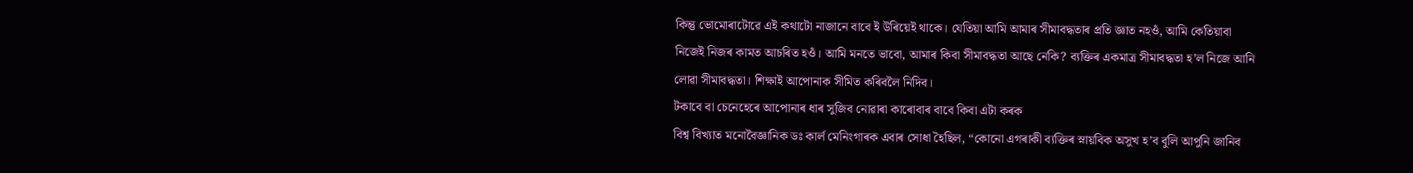কিন্তু ভোমোৰাটোৱে এই কথাটো নাজানে বাবে ই উৰিয়েই থাকে। যেতিয়া আমি আমাৰ সীমাবদ্ধতাৰ প্ৰতি জ্ঞাত নহওঁ, আমি কেতিয়াবা নিজেই নিজৰ কামত আচৰিত হওঁ। আমি মনতে ভাবো, আমাৰ কিবা সীমাবদ্ধতা আছে নেকি? ব্যক্তিৰ একমাত্ৰ সীমাবদ্ধতা হ’ল নিজে আনি লোৱা সীমাবদ্ধতা। শিক্ষাই আপোনাক সীমিত কৰিবলৈ নিদিব।
টকাবে বা চেনেহেৰে আপোনাৰ ধাৰ সুজিব নোৱাৰা কাৰোবাৰ বাবে কিবা এটা কৰক
বিশ্ব বিখ্যাত মনোবৈজ্ঞানিক ডঃ কার্ল মেনিংগাৰক এবাৰ সোধা হৈছিল, “কোনো এগৰাকী ব্যক্তিৰ স্নায়বিক অসুখ হ’ব বুলি আপুনি জানিব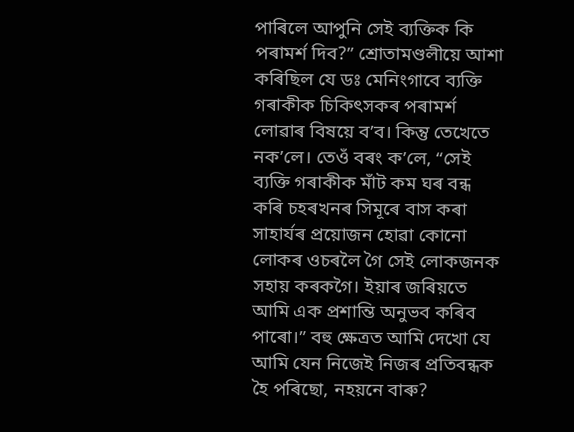পাৰিলে আপুনি সেই ব্যক্তিক কি পৰামৰ্শ দিব?” শ্রোতামণ্ডলীয়ে আশা কৰিছিল যে ডঃ মেনিংগাবে ব্যক্তি গৰাকীক চিকিৎসকৰ পৰামৰ্শ লোৱাৰ বিষয়ে ব’ব। কিন্তু তেখেতে নক’লে। তেওঁ বৰং ক’লে, “সেই ব্যক্তি গৰাকীক মাঁট কম ঘৰ বন্ধ কৰি চহৰখনৰ সিমূৰে বাস কৰা সাহাৰ্যৰ প্ৰয়োজন হোৱা কোনো লোকৰ ওচৰলৈ গৈ সেই লোকজনক সহায় কৰকগৈ। ইয়াৰ জৰিয়তে আমি এক প্রশান্তি অনুভব কৰিব পাৰো।” বহু ক্ষেত্ৰত আমি দেখো যে আমি যেন নিজেই নিজৰ প্রতিবন্ধক হৈ পৰিছো, নহয়নে বাৰু?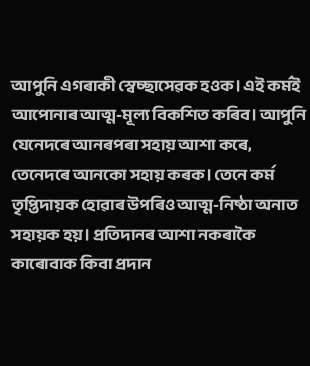আপুনি এগৰাকী স্বেচ্ছাসেৱক হওক। এই কর্মই আপোনাৰ আত্ম-মূল্য বিকশিত কৰিব। আপুনি যেনেদৰে আনৰপৰা সহায় আশা কৰে, তেনেদৰে আনকো সহায় কৰক। তেনে কর্ম তৃপ্তিদায়ক হোৱাৰ উপৰিও আত্ম-নিষ্ঠা অনাত সহায়ক হয়। প্রতিদানৰ আশা নকৰাকৈ কাৰোবাক কিবা প্ৰদান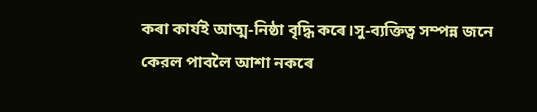কৰা কার্যই আত্ম-নিষ্ঠা বৃদ্ধি কৰে।সু-ব্যক্তিত্ব সম্পন্ন জনে কেরল পাবলৈ আশা নকৰে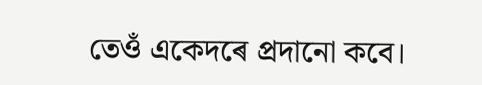তেওঁ একেদৰে প্রদানো কবে।